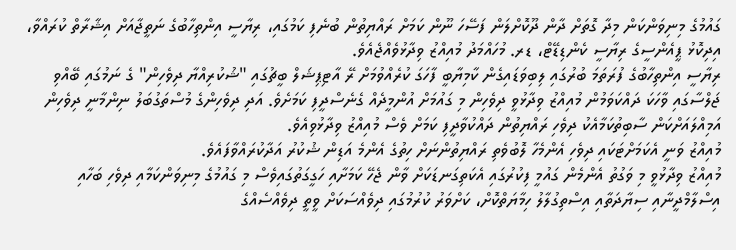ގައުމުގެ މިނިވަންކަން މިދާ ގޮތަށް ދާން ދޫކޮށްލަން ފަސޭހަ ނޫން ކަމަށް ރައްޔިތުން ބުނެފި ކަމުގައި، ރިޔާސީ އިންތިހާބުގެ ނަތީޖާއަށް އިޝާރާތް ކުރައްވާ، އިދިކޮޅު ޕީއެންސީގެ ރިޔާސީ ކެންޑިޑޭޓް، ޑރ. މުހައްމަދު މުއިއްޒު ވިދާޅުވެއްޖެއެވެ.
ރިޔާސީ އިންތިހާބުގެ ފުރަތަމަ ބުރުގައި ލިބިވަޑައިގެން ކާމިޔާބީ ފާހަގަ ކުރެއްވުމަށް ރޭ އާޓިޕިޝަލް ބީޗުގައި "ޝުކުރިއްޔާ ދިވެހިން" ގެ ނަމުގައި ބޭއްވި ޖަލްސާގައި ވާހަކަ ދައްކަވަމުން މުއިއްޒު ވިދާޅުވީ ދިވެހިން މި ގައުމަށް އުންމީދެއް ގެނެސްދީފި ކަމަށެވެ. އަދި ދިވެހިންގެ މުސްތަގުބަލު ނިންމާނީ ދިވެހިން އަމިއްލައަށްކަން ސާބިތުކަމާއެކު ދިވެހި ރައްޔިތުން ދައްކުވާދީފި ކަމަށް ވެސް މުއިއްޒު ވިދާޅުވިއެވެ.
މުއިއްޒު ވަނީ އެކަމަށްޓަކައި ދިވެހި އެންމެހާ ލޮބުވެތި ރައްޔިތުންނަށް ހިތުގެ އެންމެ އަޑިން ޝުކުރު އަދާކުރައްވާފައެވެ.
މުއިއްޒު ވިދާޅުވީ މި ވަގުތު އެންމެން ގައުމީ ފިކުރުގައި އެކަތިގަނޑަކަށް ވާން ޖެހޭ ކަމަށާއި ހަގީގަތުގައިވެސް މި ގައުމުގެ މިނިވަންކަމާއި ދިވެހި ބަހާއި އިސްލާމްދީނާއި ސިޔާދަތާއި އިސްތިގުލާލު ހިމާޔަތްކޮށް، ކަށްވަރު ކުރުމުގައި ދިވެއްސަކަށް ވީތީ ދިވެއްސެއްގެ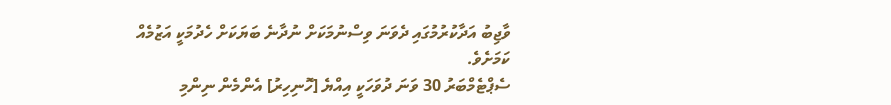ވާޖިބު އަދާކުރުމުގައި ދެވަނަ ވިސްނުމަކަށް ނުދާނެ ބަޔަކަށް ހެދުމަކީ އަޒުމެއް ކަމަށެވެ.
ސެޕްޓެމްބަރު 30 ވަނަ ދުވަހަކީ އިއްޔެ [ހޮނިހިރު] އެންމެން ނިންމި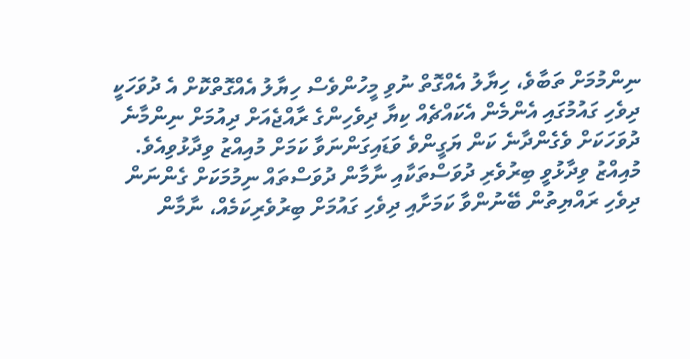ނިންމުމަށް ތަބާވެ، ހިޔާލު އެއްގޮތް ނުވި މީހުންވެސް ހިޔާލު އެއްގޮތްކޮށް އެ ދުވަހަކީ ދިވެހި ގައުމުގައި އެންމެން އެކައްޗެއް ކިޔާ ދިވެހިންގެ ރާއްޖެއަށް ދިއުމަށް ނިންމާނެ ދުވަހަކަށް ވެގެންދާނެ ކަން ޔަގީންވެ ވަޑައިގަންނަވާ ކަމަށް މުއިއްޒު ވިދާޅުވިއެވެ.
މުއިއްޒު ވިދާޅުވީ ބިރުވެރި ދުވަސްތަކާއި ނާމާން ދުވަސްތައް ނިމުމަކަށް ގެންނަން ދިވެހި ރައްޔިތުން ބޭނުންވާ ކަމަށާއި ދިވެހި ގައުމަށް ބިރުވެރިކަމެއް، ނާމާން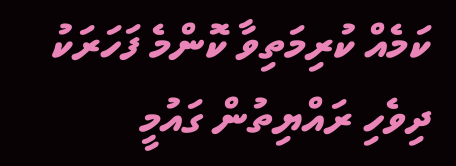ކަމެއް ކުރިމަތިވާ ކޮންމެ ފަހަރަކު ދިވެހި ރައްޔިތުން ގައުމީ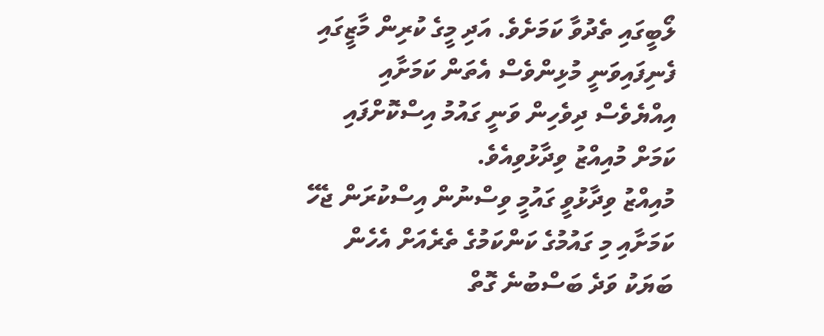ލޯބީގައި ތެދުވާ ކަމަށެވެ. އަދި މީގެ ކުރިން މާޒީގައި ފެނިފައިވަނީ މުޅިންވެސް އެތަން ކަމަށާއި އިއްޔެވެސް ދިވެހިން ވަނީ ގައުމު އިސްކޮށްފައި ކަމަށް މުއިއްޒު ވިދާޅުވިއެވެ.
މުއިއްޒު ވިދާޅުވީ ގައުމީ ވިސްނުން އިސްކުރަން ޖެހޭ ކަމަށާއި މި ގައުމުގެ ކަންކަމުގެ ތެރެއަށް އެހެން ބަޔަކު ވަދެ ބަސްބުނެ ގޮތް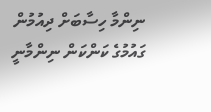ނިންމާ ހިސާބަށް ދިއުމުން ގައުމުގެ ކަންކަން ނިންމާނީ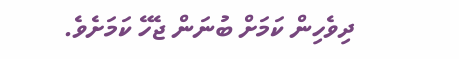ދިވެހިން ކަމަށް ބުނަން ޖެހޭ ކަމަށެވެ.